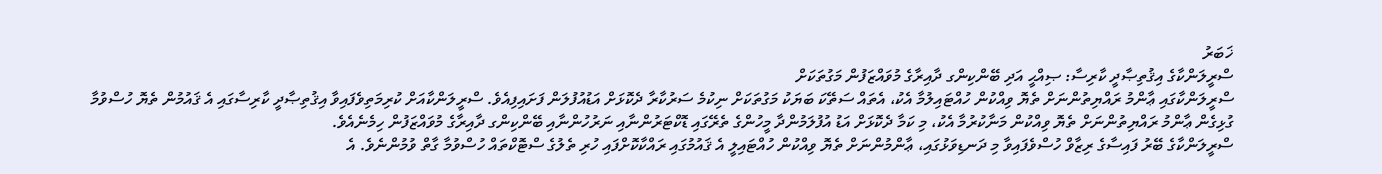ޚަބަރު
ސްރީލަންކާގެ އިޤުތިޞާދީ ކާރިސާ: ޞިއްޙީ އަދި ބޭންކިންގ ދާއިރާގެ މުވައްޒަފުން މަގުތަކަށް
ސްރީލަންކާގައި ޢާންމު ރައްޔިތުންނަށް ތެޔޮ ވިއްކުން ހުއްޓައިލުމާ އެކު، އެތައް ސަތޭކަ ބަޔަކު މަގުތަކަށް ނިކުމެ ސަރުކާރާ ދެކޮޅަށް އަޑުއުފުލަން ފަށައިފިއެވެ. ސްރީލަންކާއަށް ކުރިމަތިވެފައިވާ އިޤުތިޞާދީ ކާރިސާގައި އެ ޤައުމުން ތެޔޮ ހުސްވުމާ ގުޅިގެން ޢާންމު ރައްޔިތުންނަށް ތެޔޮ ވިއްކުން މަނާކުރުމާ އެކު، މި ކަމާ ދެކޮޅަށް އަޑު އުފުލަމުންދާ މީހުންގެ ތެރޭގައި ޑޮކްޓަރުންނާއި ނަރުހުންނާއި ބޭންކިންގ ދާއިރާގެ މުވައްޒަފުން ހިމެނެއެވެ.
ސްރީލަންކާގެ ބޭރު ފައިސާގެ ރިޒާވް ހުސްވެފައިވާ މި ދަނޑިވަޅުގައި، ޢާންމުންނަށް ތެޔޮ ވިއްކުން ހުއްޓައިލީ އެ ޤައުމުގައި ރައްކާކޮށްފައި ހުރި ތެލުގެ ސްޓޮކްތައް ހުސްވުމާ ގާތް ވުމުންނެވެ. އެ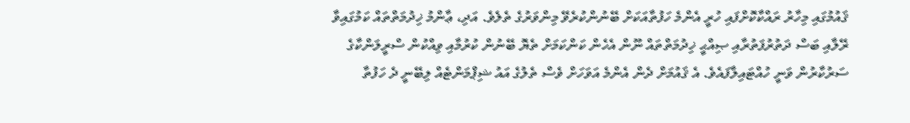ޤައުމުގައި މިހާރު ރައްކާކޮށްފައި ހުރީ އެންމެ ހަފުތާއަކަށް ބޭނުންކުރެވޭ މިންވަރުގެ ތެލެވެ. އަދި، ޢާންމު ޚިދުމަތްތައް ކަމުގައިވާ ރޭލާއި ބަސް ދަތުރުފަތުރާއި ޞިއްޙީ ޚިދުމަތްތައް ނޫން އެހެން ކަންކަމަށް ތެޔޮ ބޭނުން ކުރުމާއި ވިއްކުން ސްރީލަންކާގެ ސަރުކާރުން ވަނީ ހުއްޓައިލާފައެވެ. އެ ޤައުމަށް ދެން އެންމެ އަވަހަށް ވެސް ތެލުގެ އައު ޝިޕްމަންޓެއް ލިބޭނީ ދެ ހަފުތާ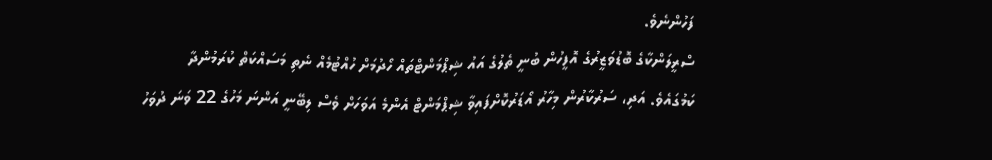ފަހުންނެވެ.
ސްރީލަންކާގެ ބޮޑުވަޒީރުގެ އޮފީހުން ބުނީ ތެލުގެ އައު ޝިޕްމަންޓްތައް ހޯދުމަށް ހުއްޓުމެއް ނެތި މަސައްކަތް ކުރަމުންދާ ކަމުގައެވެ. އަދި، ސަރުކާރުން މިހާރު އޯޑަރުކޮށްފައިވާ ޝިޕްމަންޓް އެންމެ އަވަހަށް ވެސް ލިބޭނީ އަންނަ މަހުގެ 22 ވަނަ ދުވަހު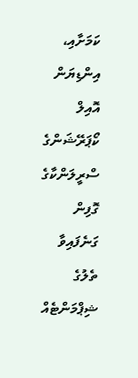ކަމަށާއި، އިންޑިޔަން އޮއިލް ކޯޕަރޭޝަންގެ ސްރީލަންކާގެ ގޮފިން ގަނެފައިވާ ތެލުގެ ޝިޕްމަންޓެއް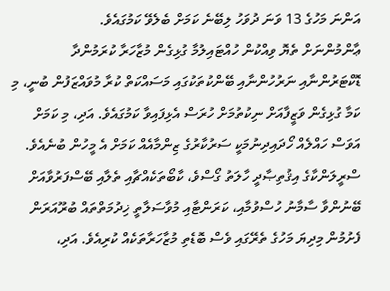އަންނަ މަހުގެ 13 ވަނަ ދުވަހު ލިބޭނެ ކަމަށް ބެލެވޭ ކަމުގައެވެ.
ޢާންމުންނަށް ތެޔޮ ވިއްކުން ހުއްޓައިލުމާ ގުޅިގެން މުޒާހަރާ ކުރަމުންދާ ޑޮކްޓަރުންނާއި ނަރުހުންނާއި ބޭންކުތަކުގައި މަސައްކަތް ކުރާ މުވައްޒަފުން ބުނީ، މި ކަމާ ގުޅިގެން ވަޒީފާއަށް ނިކުތުމަށް ހުރަސް އެޅިފައިވާ ކަމުގައެވެ. އަދި، މި ކަމަށް އަވަސް ހައްލެއް ހޯދައިދިނުމަކީ ސަރުކާރުގެ ޒިންމާއެއް ކަމަށް އެ މީހުން ބުނެއެވެ.
ސްރީލަންކާގެ އިޤުތިޞާދީ ހާލަތު ގޯސްވެ، ކާބޯތަކެއްޗާއި ތެލާއި ބޭސްފަރުވާއަށް ބޭނުންވާ ސާމާނު ހުސްވުމާއި، ކަރަންޓާއި މުވާސަލާތީ ޚިދުމަތްތައް ބުރޫއަރަން ފެށުމުން މިދިޔަ މަހުގެ ތެރޭގައި ވެސް ބޮޑެތި މުޒާހަރާތަކެއް ކުރިއެވެ. އަދި،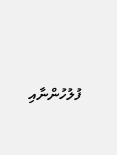ފުލުހުންނާއި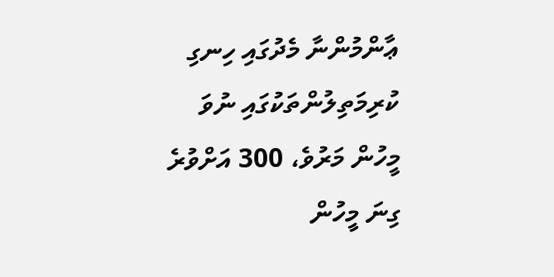ޢާންމުންނާ މެދުގައި ހިނގި ކުރިމަތިލުންތަކުގައި ނުވަ މީހުން މަރުވެ، 300 އަށްވުރެ ގިނަ މީހުން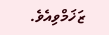ޒަޚަމްވިއެވެ.